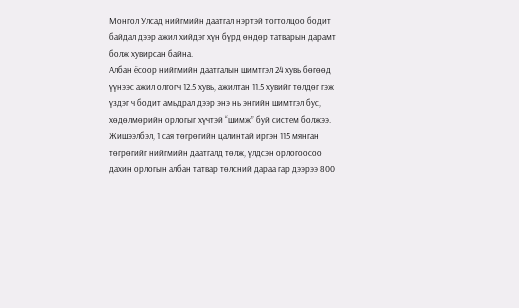Монгол Улсад нийгмийн даатгал нэртэй тогтолцоо бодит байдал дээр ажил хийдэг хүн бүрд өндөр татварын дарамт болж хувирсан байна.
Албан ёсоор нийгмийн даатгалын шимтгэл 24 хувь бөгөөд үүнээс ажил олгогч 12.5 хувь, ажилтан 11.5 хувийг төлдөг гэж үздэг ч бодит амьдрал дээр энэ нь энгийн шимтгэл бус, хөдөлмөрийн орлогыг хүчтэй “шимж” буй систем болжээ.
Жишээлбэл, 1 сая төгрөгийн цалинтай иргэн 115 мянган төгрөгийг нийгмийн даатгалд төлж, үлдсэн орлогоосоо дахин орлогын албан татвар төлсний дараа гар дээрээ 800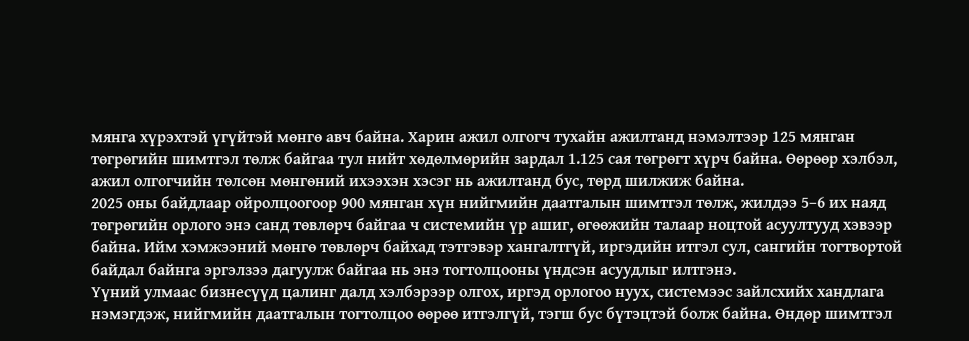мянга хүрэхтэй үгүйтэй мөнгө авч байна. Харин ажил олгогч тухайн ажилтанд нэмэлтээр 125 мянган төгрөгийн шимтгэл төлж байгаа тул нийт хөдөлмөрийн зардал 1.125 сая төгрөгт хүрч байна. Өөрөөр хэлбэл, ажил олгогчийн төлсөн мөнгөний ихээхэн хэсэг нь ажилтанд бус, төрд шилжиж байна.
2025 оны байдлаар ойролцоогоор 900 мянган хүн нийгмийн даатгалын шимтгэл төлж, жилдээ 5–6 их наяд төгрөгийн орлого энэ санд төвлөрч байгаа ч системийн үр ашиг, өгөөжийн талаар ноцтой асуултууд хэвээр байна. Ийм хэмжээний мөнгө төвлөрч байхад тэтгэвэр хангалтгүй, иргэдийн итгэл сул, сангийн тогтвортой байдал байнга эргэлзээ дагуулж байгаа нь энэ тогтолцооны үндсэн асуудлыг илтгэнэ.
Үүний улмаас бизнесүүд цалинг далд хэлбэрээр олгох, иргэд орлогоо нуух, системээс зайлсхийх хандлага нэмэгдэж, нийгмийн даатгалын тогтолцоо өөрөө итгэлгүй, тэгш бус бүтэцтэй болж байна. Өндөр шимтгэл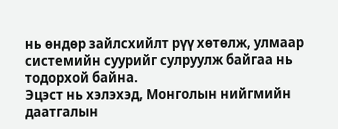нь өндөр зайлсхийлт рүү хөтөлж, улмаар системийн суурийг сулруулж байгаа нь тодорхой байна.
Эцэст нь хэлэхэд, Монголын нийгмийн даатгалын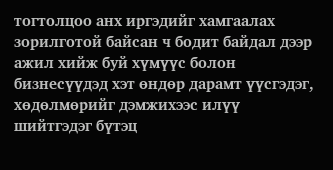тогтолцоо анх иргэдийг хамгаалах зорилготой байсан ч бодит байдал дээр ажил хийж буй хүмүүс болон бизнесүүдэд хэт өндөр дарамт үүсгэдэг, хөдөлмөрийг дэмжихээс илүү шийтгэдэг бүтэц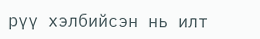рүү хэлбийсэн нь илт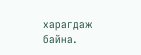харагдаж байна.